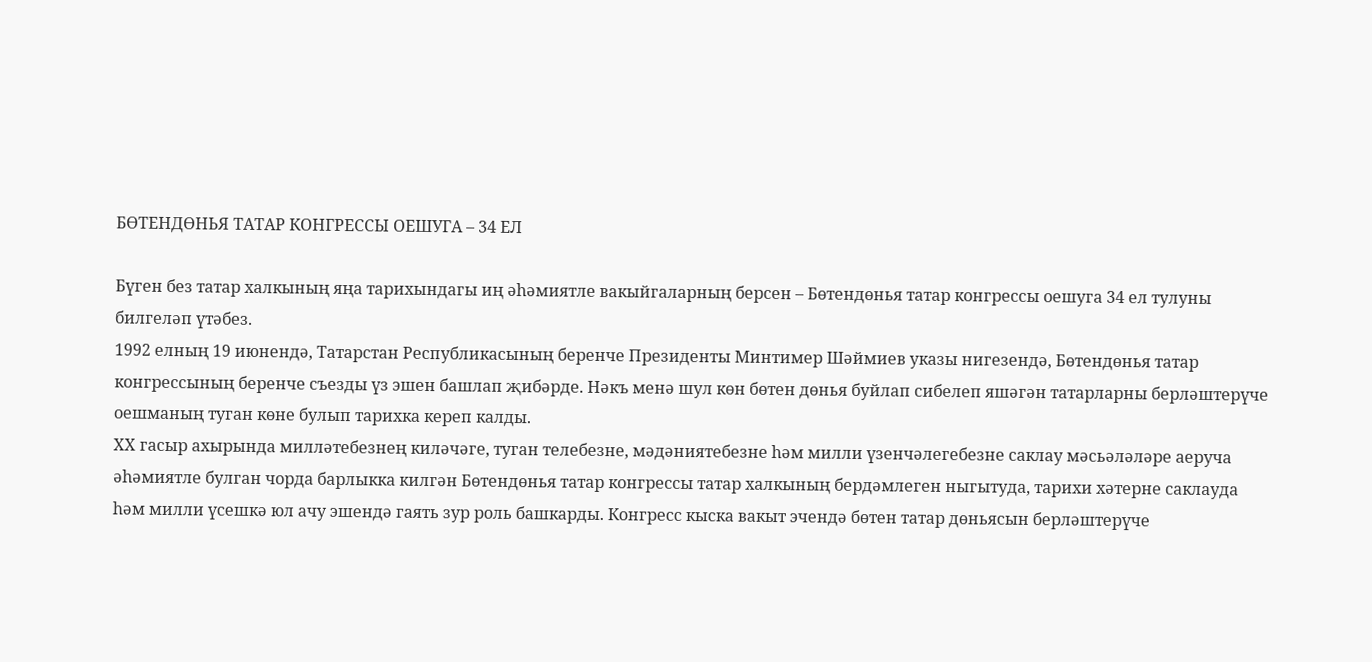БӨТЕНДӨНЬЯ ТАТАР КОНГРЕССЫ ОЕШУГА – 34 ЕЛ

Бүген без татар халкының яңа тарихындагы иң әһәмиятле вакыйгаларның берсен – Бөтендөнья татар конгрессы оешуга 34 ел тулуны билгеләп үтәбез.
1992 елның 19 июнендә, Татарстан Республикасының беренче Президенты Минтимер Шәймиев указы нигезендә, Бөтендөнья татар конгрессының беренче съезды үз эшен башлап җибәрде. Нәкъ менә шул көн бөтен дөнья буйлап сибелеп яшәгән татарларны берләштерүче оешманың туган көне булып тарихка кереп калды.
XX гасыр ахырында милләтебезнең киләчәге, туган телебезне, мәдәниятебезне һәм милли үзенчәлегебезне саклау мәсьәләләре аеруча әһәмиятле булган чорда барлыкка килгән Бөтендөнья татар конгрессы татар халкының бердәмлеген ныгытуда, тарихи хәтерне саклауда һәм милли үсешкә юл ачу эшендә гаять зур роль башкарды. Конгресс кыска вакыт эчендә бөтен татар дөньясын берләштерүче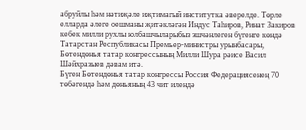абруйлы һәм нәтиҗәле иҗтимагый институтка әверелде. Төрле елларда әлеге оешманы җитәкләгән Индус Таһиров, Ринат Закиров кебек милли рухлы юлбашчыларыбыз эшчәнлеген бүгенге көндә Татарстан Республикасы Премьер-министры урынбасары, Бөтендөнья татар конгрессының Милли Шура рәисе Васил Шәйхразыев дәвам итә.
Бүген Бөтендөнья татар конгрессы Россия Федерациясенең 70 төбәгендә һәм дөньяның 43 чит илендә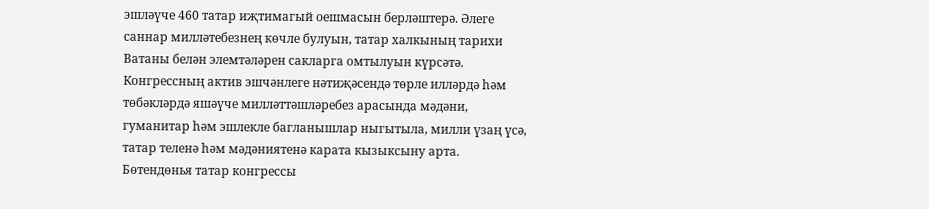эшләүче 460 татар иҗтимагый оешмасын берләштерә. Әлеге саннар милләтебезнең көчле булуын, татар халкының тарихи Ватаны белән элемтәләрен сакларга омтылуын күрсәтә. Конгрессның актив эшчәнлеге нәтиҗәсендә төрле илләрдә һәм төбәкләрдә яшәүче милләттәшләребез арасында мәдәни, гуманитар һәм эшлекле багланышлар ныгытыла, милли үзаң үсә, татар теленә һәм мәдәниятенә карата кызыксыну арта.
Бөтендөнья татар конгрессы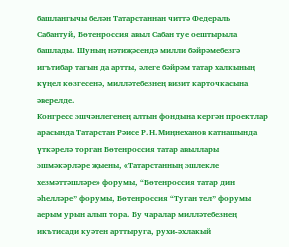башлангычы белән Татарстаннан читтә Федераль Сабантуй, Бөтенроссия авыл Сабан туе оештырыла башлады. Шуның нәтиҗәсендә милли бәйрәмебезгә игътибар тагын да артты, әлеге бәйрәм татар халкының күңел көзгесенә, милләтебезнең визит карточкасына әверелде.
Конгресс эшчәнлегенең алтын фондына кергән проектлар арасында Татарстан Рәисе Р.Н.Миңнеханов катнашында үткәрелә торган Бөтенроссия татар авыллары эшмәкәрләре җыены, «Татарстанның эшлекле хезмәттәшләре» форумы, “Бөтенроссия татар дин әһелләре” форумы, Бөтенроссия “Туган тел” форумы аерым урын алып тора. Бу чаралар милләтебезнең икътисади куәтен арттыруга, рухи-әхлакый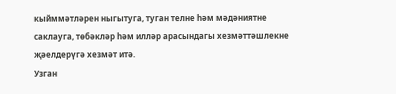кыйммәтләрен ныгытуга, туган телне һәм мәдәниятне саклауга, төбәкләр һәм илләр арасындагы хезмәттәшлекне җәелдерүгә хезмәт итә.
Узган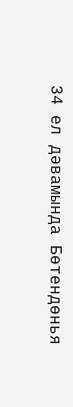34 ел дәвамында Бөтендөнья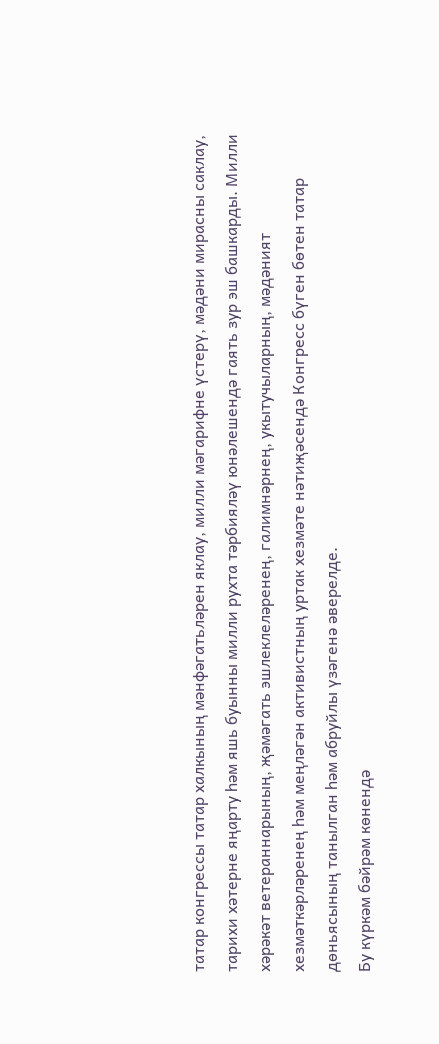татар конгрессы татар халкының мәнфәгатьләрен яклау, милли мәгарифне үстерү, мәдәни мирасны саклау, тарихи хәтерне яңарту һәм яшь буынны милли рухта тәрбияләү юнәлешендә гаять зур эш башкарды. Милли хәрәкәт ветераннарының, җәмәгать эшлеклеләренең, галимнәрнең, укытучыларның, мәдәният хезмәткәрләренең һәм меңләгән активистның уртак хезмәте нәтиҗәсендә Конгресс бүген бөтен татар дөньясының танылган һәм абруйлы үзәгенә әверелде.
Бу күркәм бәйрәм көнендә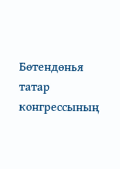Бөтендөнья татар конгрессының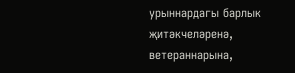урыннардагы барлык җитәкчеләренә, ветераннарына,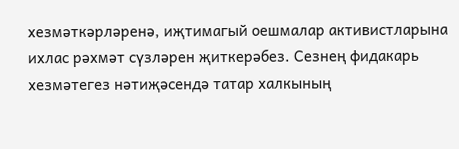хезмәткәрләренә, иҗтимагый оешмалар активистларына ихлас рәхмәт сүзләрен җиткерәбез. Сезнең фидакарь хезмәтегез нәтиҗәсендә татар халкының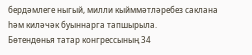бердәмлеге ныгый, милли кыйммәтләребез саклана һәм киләчәк буыннарга тапшырыла.
Бөтендөнья татар конгрессының 34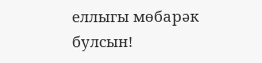еллыгы мөбарәк булсын!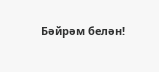Бәйрәм белән!